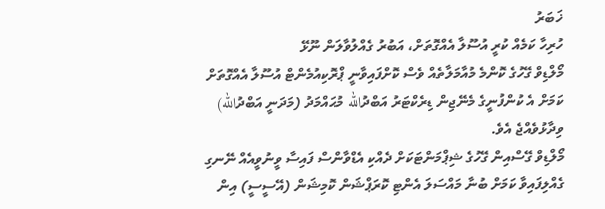ޚަބަރު
ހުރިހާ ކަމެއް ކުރީ އުސޫލާ އެއްގޮތަށް، އަބުރު ގެއްލުވާލަން ނޫޅޭ
މޯލްޑިވް ގޭހުގެ ކޮންމެ މުއާމަލާތެއް ވެސް ކޮށްފައިވާނީ ޕްރޮކިއުމެންޓް އުސޫލާ އެއްގޮތަށް ކަމަށް އެ ކުންފުނީގެ މެނޭޖިން ޑިރެކްޓަރު އަބްދުالله މުޙައްމަދު (މަދަނީ އަބްދުالله) ވިދާޅުވެއްޖެ އެވެ.
މޯލްޑިވް ގޭސްއިން ގޭހުގެ ޝިޕްމަންޓަކަށް ދެއްކި އެޑްވާންސް ފައިސާ ވީނުވީއެއް ނޭނގި ގެއްލިފައިވާ ކަމަށް ބުނާ މައްސަލަ އެންޓި ކޮރަޕްޝަން ކޮމިޝަން (އޭސީސީ) އިން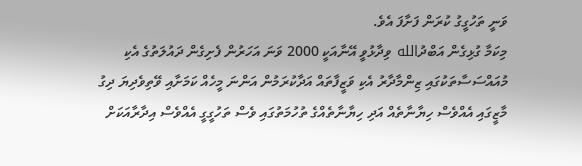ވަނީ ތަހުގީގު ކުރަން ފަށާފަ އެވެ.
މިކަމާ ގުޅިގެން އަބްދުالله ވިދާޅުވީ އޭނާއަކީ 2000 ވަނަ އަހަރުން ފެށިގެން ދައުލަތުގެ އެކި މުއައްސަސާތަކުގައި ޒިންމާދާރު އެކި ވަޒީފާތައް އަދާކުރަމުން އަންނަ މީހެއް ކަމަށާއި ވޭތިވެދިޔަ ދިގު މާޒީގައި އެއްވެސް ހިޔާނާތެއް އަދި ހިޔާނާތެއްގެ ތުހުމަތުގައި ވެސް ތަހުގީގީ އެއްވެސް އިދާރާއަކަށް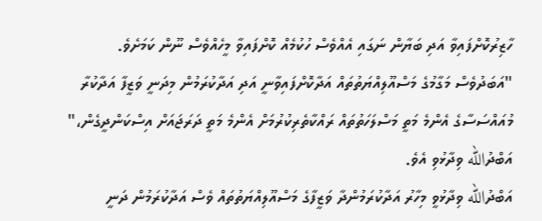ހާޒިރުކޮށްފައިވާ އަދި ބަޔާން ނަގައި އެއްވެސް ހުކުމެއް ކޮށްފައިވާ މީހެއްވެސް ނޫން ކަމަށެވެ.
"އަބަދުވެސް މަގާމުގެ މަސްއޫލިއްޔަތުތައް އަދާކޮށްފައިވާނީ އަދި އަދާކުރަމުން މިދަނީ ވަޒީފާ އަދާކުރާ މުއައްސަސާގެ އެންމެ މަތީ މަސްލަހަތުތައް ރައްކާތެރިކުރުމަށް އެންމެ މަތީ ދަރަޖައަށް އިސްކަންދީގެން،" އަބްދުالله ވިދާޅުވި އެވެ.
އަބްދުالله ވިދާޅުވީ މިހާރު އަދާކުރަމުންދާ ވަޒީފާގެ މަސްއޫލިއްޔަތުތައް ވެސް އަދާކުރަމުން ދަނީ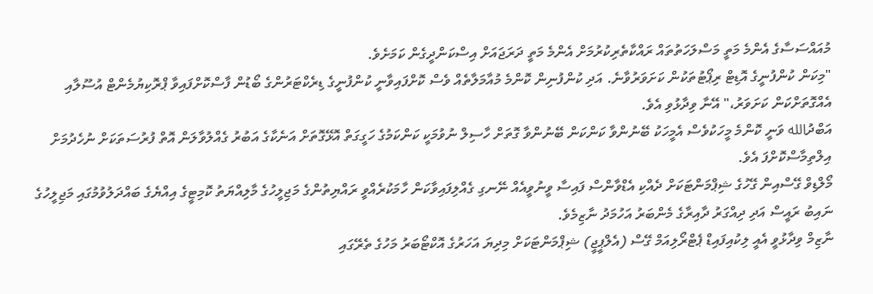މުއައްސަސާގެ އެންމެ މަތީ މަސްލަހަތުތައް ރައްކާތެރިކުރުމަށް އެންމެ މަތީ ދަރަޖައަށް އިސްކަންދީގެން ކަމަށެވެ.
"މިކަން ކުންފުނީގެ އޮޑިޓް ރިޕޯޓުތަކުން ކަށަވަރުވާނެ. އަދި ކުންފުނިން ކޮންމެ މުއާމަލާތެއް ވެސް ކޮށްފައިވާނީ ކުންފުނީގެ ޑިރެކްޓަރުންގެ ބޯޑުން ފާސްކޮށްފައިވާ ޕްރޮކިޔުމެންޓް އުސޫލާއި އެއްގޮތަށްކަން ކަށަވަރު،" އޭނާ ވިދާޅުވި އެވެ.
އަބްދުالله ވަނީ ކޮންމެ މީހަކުވެސް އެމީހަކު ބޭނުންވާ ކަންކަން ބޭނުންވާ ގޮތަށް ހާސިލް ނުވުމަކީ ކަންކަމުގެ ހަގީގަތް އޮޅޭގޮތަށް އަނެކާގެ އަބުރު ގެއްލުވާލަން އޮތް ފުރުސަތަކަށް ނުހެދުމަށް އިލްތިމާސްކޮށްފަ އެވެ.
މޯލްޑިވް ގޭސްއިން ގޭހުގެ ޝިޕްމަންޓަކަށް ދެއްކި އެޑްވާންސް ފައިސާ ވީނުވީއެއް ނޭނގި ގެއްލިފައިވާކަން ހާމަކުރެއްވީ ރައްޔިތުންގެ މަޖިލީހުގެ މާލިއްޔަތު ކޮމިޓީގެ އިއްޔެގެ ބައްދަލުވުމުގައި މަޖިލީހުގެ ނައިބު ރައީސް އަދި ދިއްގަރު ދާއިރާގެ މެންބަރު އަހުމަދު ނާޒިމެވެ.
ނާޒިމް ވިދާޅުވީ އެއީ ލިކުއިފައިޑް ޕެޓްރޯލިއަމް ގޭސް (އެލްޕީޖީ) ޝިޕްމަންޓަކަށް މިދިޔަ އަހަރުގެ އޮކްޓޯބަރު މަހުގެ ތެރޭގައި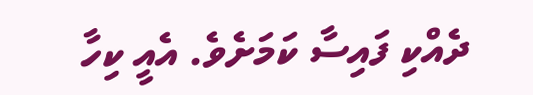ދެއްކި ފައިސާ ކަމަށެވެ. އެއީ ކިހާ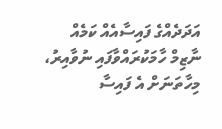އަދަދެއްގެ ފައިސާއެއް ކަމެއް ނާޒިމް ހާމަކުރައްވާފައި ނުވާއިރު، މިހާތަނަށް އެ ފައިސާ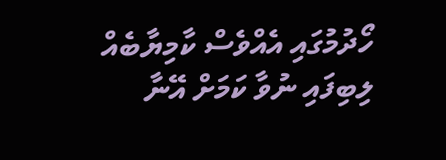ހޯދުމުގައި އެއްވެސް ކާމިޔާބެއް ލިބިފައި ނުވާ ކަމަށް އޭނާ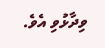ވިދާޅުވި އެވެ.